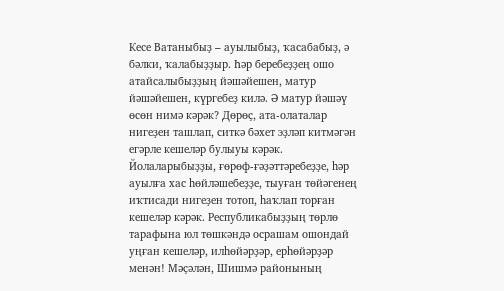Кесе Ватаныбыҙ – ауылыбыҙ, ҡасабабыҙ, ә бәлки, ҡалабыҙҙыр. Һәр беребеҙҙең ошо атайсалыбыҙҙың йәшәйешен, матур йәшәйешен, күргебеҙ килә. Ә матур йәшәү өсөн нимә кәрәк? Дөрөҫ, ата-олаталар нигеҙен ташлап, ситкә бәхет эҙләп китмәгән егәрле кешеләр булыуы кәрәк. Йолаларыбыҙҙы, ғөрөф-ғәҙәттәребеҙҙе, һәр ауылға хас һөйләшебеҙҙе, тыуған төйәгенең иҡтисади нигеҙен тотоп, һаҡлап торған кешеләр кәрәк. Республикабыҙҙың төрлө тарафына юл төшкәндә осрашам ошондай уңған кешеләр, илһөйәрҙәр, ерһөйәрҙәр менән! Мәҫәлән, Шишмә районының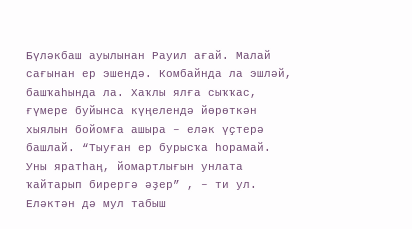Бүләкбаш ауылынан Рауил ағай. Малай сағынан ер эшендә. Комбайнда ла эшләй, башҡаһында ла. Хаҡлы ялға сыҡҡас, ғүмере буйынса күңелендә йөрөткән хыялын бойомға ашыра – еләк үҫтерә башлай. “Тыуған ер бурысҡа һорамай. Уны яратһаң, йомартлығын унлата ҡайтарып бирергә әҙер” , – ти ул. Еләктән дә мул табыш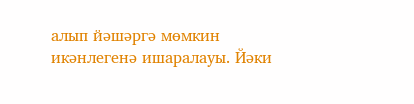алып йәшәргә мөмкин икәнлегенә ишаралауы. Йәки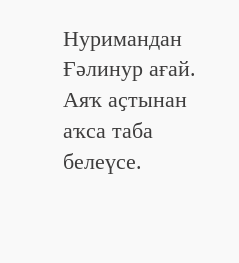Нуримандан Ғәлинур ағай. Аяҡ аҫтынан аҡса таба белеүсе.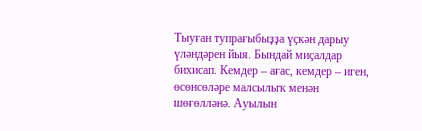Тыуған тупрағыбыҙҙа үҫкән дарыу үләндәрен йыя. Бындай миҫалдар бихисап. Кемдер – ағас, кемдер – иген, өсөнсөләре малсылыҡ менән шөғөлләнә. Ауылын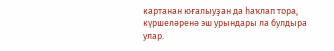картанан юғалыуҙан да һаҡлап тора, күршеләренә эш урындары ла булдыра улар.